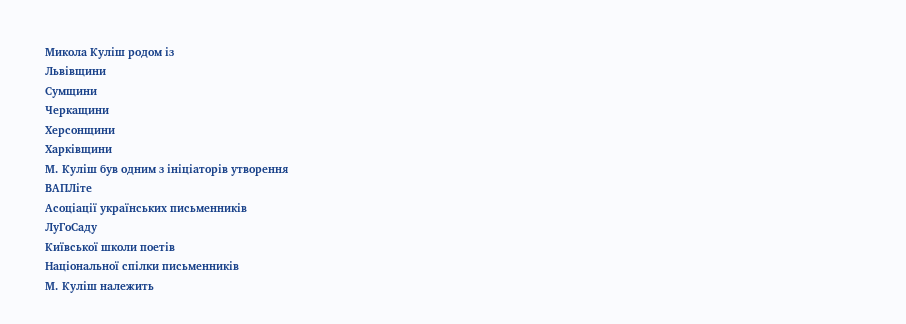Микола Куліш родом із
Львівщини
Сумщини
Черкащини
Херсонщини
Харківщини
М. Куліш був одним з ініціаторів утворення
ВАПЛіте
Асоціації українських письменників
ЛуГоСаду
Київської школи поетів
Національної спілки письменників
М. Куліш належить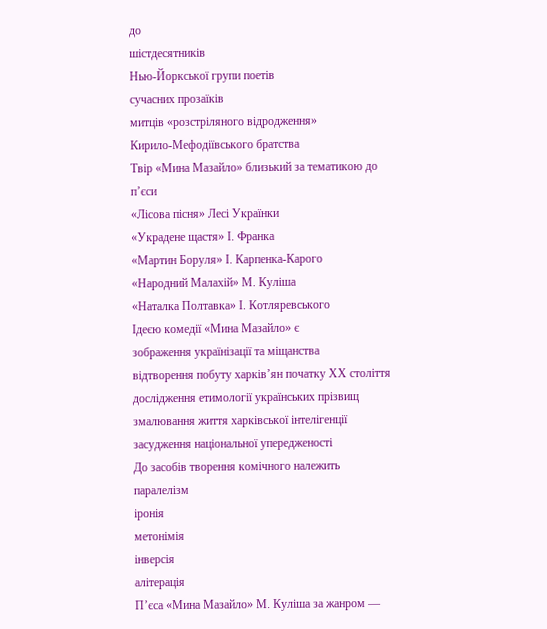до
шістдесятників
Нью-Йоркської групи поетів
сучасних прозаїків
митців «розстріляного відродження»
Кирило-Мефодіївського братства
Твір «Мина Мазайло» близький за тематикою до п’єси
«Лісова пісня» Лесі Українки
«Украдене щастя» І. Франка
«Мартин Боруля» І. Карпенка-Карого
«Народний Малахій» М. Куліша
«Наталка Полтавка» І. Котляревського
Ідеєю комедії «Мина Мазайло» є
зображення українізації та міщанства
відтворення побуту харків’ян початку ХХ століття
дослідження етимології українських прізвищ
змалювання життя харківської інтелігенції
засудження національної упередженості
До засобів творення комічного належить
паралелізм
іронія
метонімія
інверсія
алітерація
П’єса «Мина Мазайло» М. Куліша за жанром —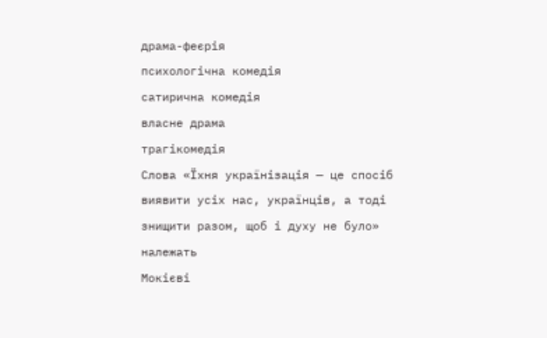драма-феєрія
психологічна комедія
сатирична комедія
власне драма
трагікомедія
Слова «Їхня українізація — це спосіб виявити усіх нас, українців, а тоді знищити разом, щоб і духу не було» належать
Мокієві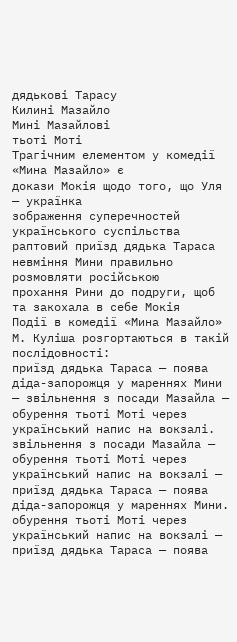дядькові Тарасу
Килині Мазайло
Мині Мазайлові
тьоті Моті
Трагічним елементом у комедії «Мина Мазайло» є
докази Мокія щодо того, що Уля — українка
зображення суперечностей українського суспільства
раптовий приїзд дядька Тараса
невміння Мини правильно розмовляти російською
прохання Рини до подруги, щоб та закохала в себе Мокія
Події в комедії «Мина Мазайло» М. Куліша розгортаються в такій послідовності:
приїзд дядька Тараса — поява діда-запорожця у мареннях Мини — звільнення з посади Мазайла — обурення тьоті Моті через український напис на вокзалі.
звільнення з посади Мазайла — обурення тьоті Моті через український напис на вокзалі — приїзд дядька Тараса — поява діда-запорожця у мареннях Мини.
обурення тьоті Моті через український напис на вокзалі — приїзд дядька Тараса — поява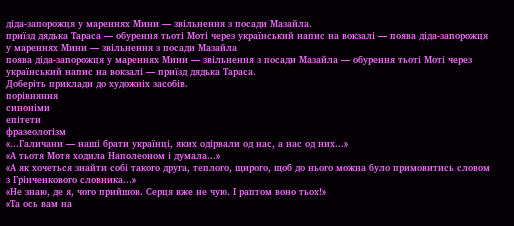діда-запорожця у мареннях Мини — звільнення з посади Мазайла.
приїзд дядька Тараса — обурення тьоті Моті через український напис на вокзалі — поява діда-запорожця у мареннях Мини — звільнення з посади Мазайла
поява діда-запорожця у мареннях Мини — звільнення з посади Мазайла — обурення тьоті Моті через український напис на вокзалі — приїзд дядька Тараса.
Доберіть приклади до художніх засобів.
порівняння
синоніми
епітети
фразеологізм
«...Галичани — наші брати українці, яких одірвали од нас, а нас од них...»
«А тьотя Мотя ходила Наполеоном і думала...»
«А як хочеться знайти собі такого друга, теплого, щирого, щоб до нього можна було примовитись словом з Грінченкового словника...»
«Не знаю, де я, чого прийшов. Серця вже не чую. І раптом воно тьох!»
«Та ось вам на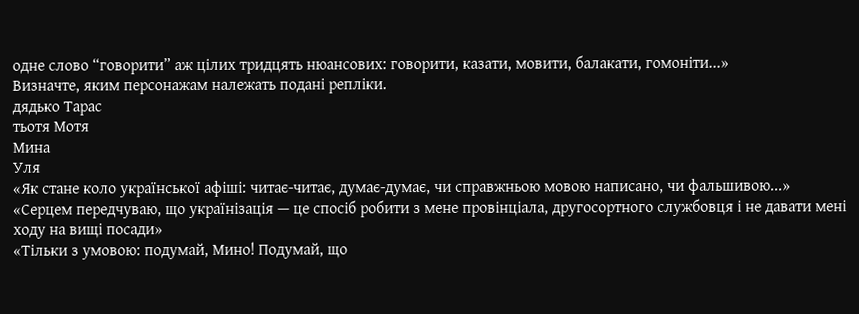одне слово “говорити” аж цілих тридцять нюансових: говорити, казати, мовити, балакати, гомоніти...»
Визначте, яким персонажам належать подані репліки.
дядько Тарас
тьотя Мотя
Мина
Уля
«Як стане коло української афіші: читає-читає, думає-думає, чи справжньою мовою написано, чи фальшивою...»
«Серцем передчуваю, що українізація — це спосіб робити з мене провінціала, другосортного службовця і не давати мені ходу на вищі посади»
«Тільки з умовою: подумай, Мино! Подумай, що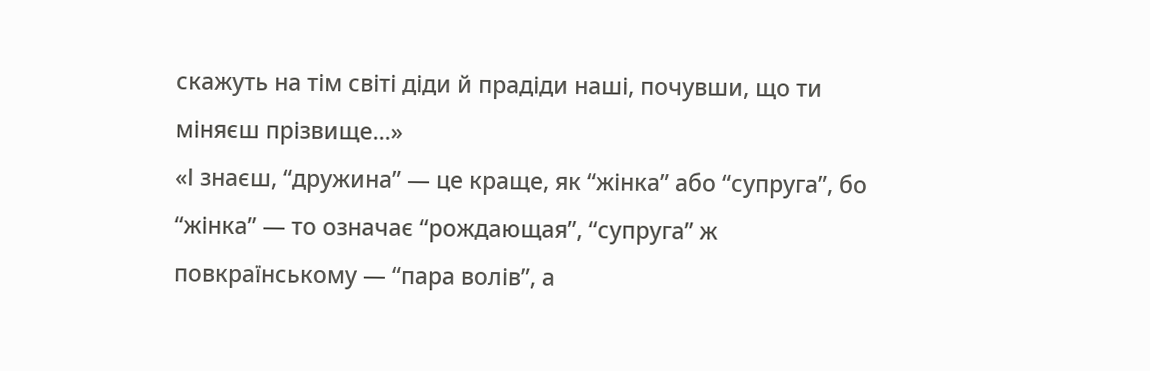скажуть на тім світі діди й прадіди наші, почувши, що ти міняєш прізвище...»
«І знаєш, “дружина” — це краще, як “жінка” або “супруга”, бо “жінка” — то означає “рождающая”, “супруга” ж повкраїнському — “пара волів”, а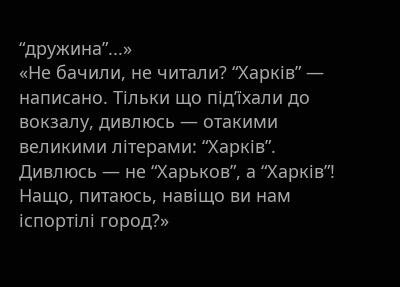“дружина”...»
«Не бачили, не читали? “Харків” — написано. Тільки що під’їхали до вокзалу, дивлюсь — отакими великими літерами: “Харків”. Дивлюсь — не “Харьков”, а “Харків”! Нащо, питаюсь, навіщо ви нам іспортілі город?»